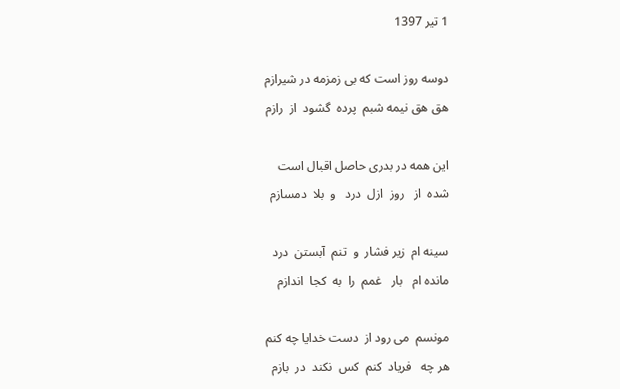1 تیر 1397

دوسه روز است که بی زمزمه در شیرازم
هق هق نیمه شبم  پرده  گشود  از  رازم

این همه در بدری حاصل اقبال است
شده  از   روز  ازل  درد   و  بلا  دمسازم

سینه ام  زیر فشار  و  تنم  آبستن  درد
مانده ام   بار   غمم  را  به  کجا  اندازم

مونسم  می رود از  دست خدایا چه کنم
هر چه   فریاد  کنم  کس  نکند  در  بازم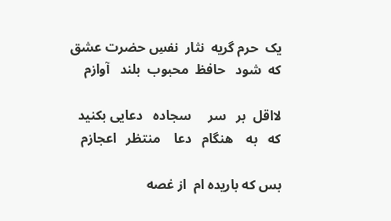یک  حرم گریه  نثار  نفسِ حضرت عشق
که  شود   حافظ  محبوب  بلند   آوازم

لااقل  بر   سر     سجاده   دعایی بکنید
که   به    هنگام   دعا    منتظر   اعجازم

بس که باریده ام  از غصه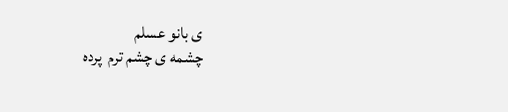ی بانو عسلم
چشمه ی چشم ترم  پرده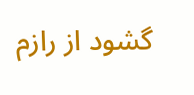گشود از رازم